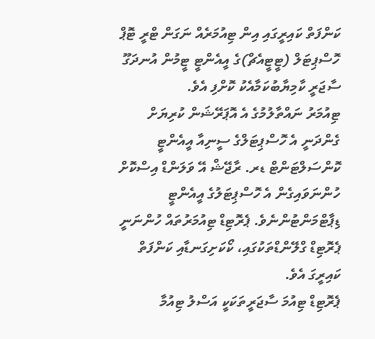ކަންފަތް ކައިރީގައި އިން ޓިއުމަރެއް ނަގަން ޓްރީ ޓޮޕް ހޮސްޕިޓަލް (ޓީޓީއެޗް)ގެ އީއެންޓީ ޓީމުން އުނދަގޫ ސާޖަރީ ކާމިޔާބުކަމާއެކު ކޮށްފި އެވެ.
ޓިއުމަރު ނައްތާލުމުގެ އެ އޮޕަރޭޝަން ކުރިޔަށް ގެންދަނީ އެ ހޮސްޕިޓަލްގެ ސީނިއާ އީއެންޓީ ކޮންސަލްޓަންޓް ޑރ. ރާޖޭޝް އޭ ވަލަންޑް އިސްކޮށް ހުންނަވައިގެން އެ ހޮސްޕިޓަލުގެ އީއެންޓީ ޑިޕާޓްމަންޓުންނެވެ. ޕެރޮޓިޑް ޓިއުމަރުތައް ހުންނަނީ ޕެރޮޓިޑް ގްލޭންޑްތަކުގައި، ކޯކަށިގަނޑާއި ކަންފަތް ކައިރީގަ އެވެ.
ޕެރޮޓިޑް ޓިއުމަ ސާޖަރީތަކަކީ އަސްލު ޓިއުމާ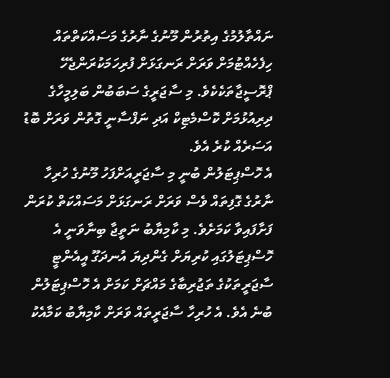ނައްތާލުމުގެ އިތުރުން މޫނުގެ ނާރުގެ މަސައްކަތްތައް ހިފެހެއްޓުމަށް ވަރަށް ރަނގަޅަށް ފުރިހަމަކުރަންޖެހޭ ޕްރޮސީޖާތަކެކެވެ. މި ސާޖަރީގެ ސަބަބުން ބަލިމީހާގެ ދިރިއުޅުމަށް ކޮސްމެޓިކް އަދި ނަފްސާނީ ގޮތުން ވަރަށް ބޮޑު އަސަރެއް ކުރެ އެވެ.
އެ ހޮސްޕިޓަލުން ބުނީ މި ސާޖަރީއަށްފަހު މޫނުގެ ހުރިހާ ނާރުގެ ގޮފިތައް ވެސް ވަރަށް ރަނގަޅަށް މަސައްކަތް ކުރަން ފަށާފައިވާ ކަމަށެވެ. މި ކާމިޔާބު ނަތީޖާ ބިނާވަނީ އެ ހޮސްޕިޓަލުގައި ކުރިޔަށް ގެންދިޔަ އުނދަގޫ އީއެންޓީ ސާޖަރީތަކުގެ ތަޖުރިބާގެ މައްޗަށް ކަމަށް އެ ހޮސްޕިޓަލުން ބުނެ އެވެ. އެ ހުރިހާ ސާޖަރީތައް ވަރަށް ކާމިޔާބު ކަމާއެކު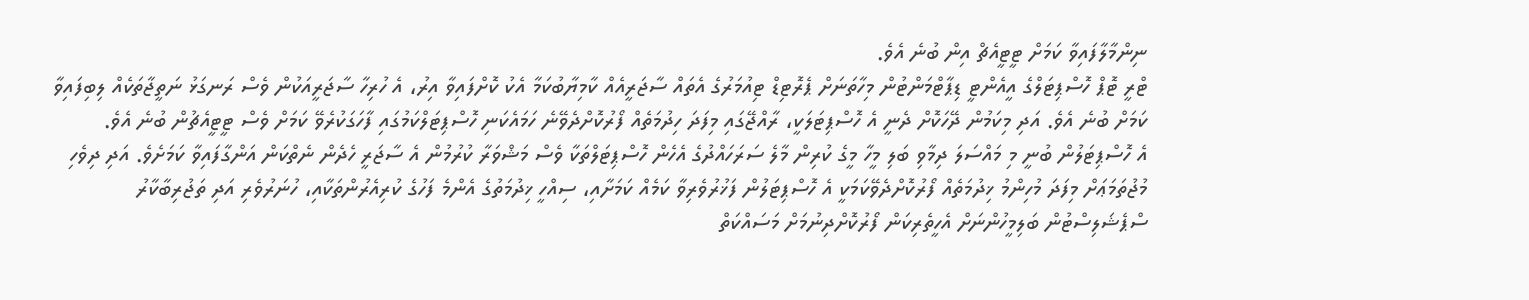ނިންމާލާފައިވާ ކަމަށް ޓީޓީއެޗް އިން ބުނެ އެވެ.
ޓްރީ ޓޮޕް ހޮސްޕިޓަލްގެ އީއެންޓީ ޑިޕާޓްމަންޓުން މިހާތަނަށް ޕެރޮޓިޑް ޓިއުމަރުގެ އެތައް ސާޖަރީއެއް ކާމިޔާބުކަމާ އެކު ކޮށްފައިވާ އިރު، އެ ހުރިހާ ސާޖަރީއަކުން ވެސް ރަނގަޅު ނަތީޖާތަކެއް ލިބިފައިވާ ކަމަށް ބުނެ އެވެ. އަދި މިކަމުން ދޭހަކޮށް ދެނީ އެ ހޮސްޕިޓަލަކީ، ރާއްޖޭގައި މިފަދަ ހިދުމަތެއް ފޯރުކޮށްދެވޭނެ ހަމައެކަނި ހޮސްޕިޓަލްކަމުގައި ފާހަގަކުރެވޭ ކަމަށް ވެސް ޓީޓީއެޗުން ބުނެ އެވެ.
އެ ހޮސްޕިޓަލުން ބުނީ މި މައްސަލަ ދިމާވި ބަލި މީހާ މީގެ ކުރިން މާލެ ސަރަހައްދުގެ އެހެން ހޮސްޕިޓަލްތަކާ ވެސް މަޝްވަރާ ކުރުމުން އެ ސާޖަރީ ހެދެން ނެތްކަން އަންގާފައިވާ ކަމަށެވެ. އަދި ދިވެހި މުޖުތަމަޢަށް މިފަދަ މުހިންމު ޚިދުމަތެއް ފޯރުކޮށްދެވޭކަމަކީ އެ ހޮސްޕިޓަލުން ފަޚުރުވެރިވާ ކަމެއް ކަމަށާއި، ސިއްހީ ޚިދުމަތުގެ އެންމެ ފަހުގެ ކުރިއެރުންތަކާއި، ހުނަރުވެރި އަދި ތަޖުރިބާކާރު ސްޕެޝަލިސްޓުން ބަލިމީހުންނަށް އެހީތެރިކަން ފޯރުކޮށްދިނުމަށް މަސައްކަތް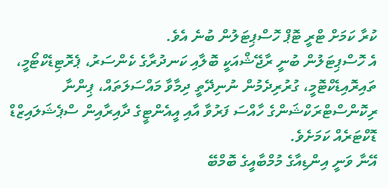ކުރާ ކަމަށް ޓްރީ ޓޮޕް ހޮސްޕިޓަލުން ބުނެ އެވެ.
އެ ހޮސްޕިޓަލުން ބުނީ ރާޖޭޝްއަކީ ބޮލާއި ކަނދުރާގެ ކެންސަރު، ޕެރޮޓިޑެކްޓޯމީ، ތައިރޮއިޑެކްޓޮމީ، ގުރުރިދެމުން ނުނިދޭތީ ދިމާވާ މައްސަލަތައް، ޕިންނާ ރިކޮންސްޓްރަކްޝަންގެ ހާއްސަ ފަރުވާ އާއި އީއެންޓީގެ ދާއިރާއިން ސްޕެޝަލައިޒްޑް ޑޮކްޓަރެއް ކަމަށެވެ.
އޭނާ ވަނީ އިންޑިއާގެ މުމްބާއީގެ ބޮމްބޭ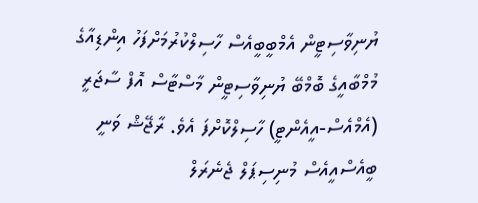ޔުނިވާސިޓީން އެމްބީބީއެސް ހާސިލްކުރުމަށްފަހު އިންޑިއާގެ މުމްބާއީގެ ބޮމްބޭ ޔުނިވާސިޓީން މާސްޓާސް އޮފް ސާޖަރީ (އެމްއެސް-އީއެންޓީ) ހާސިލްކޮށްފަ އެވެ. ރާޖޭޝް ވަނީ ބީއެސްއީއެސް މުނިސިޕަލް ޖެނެރަލް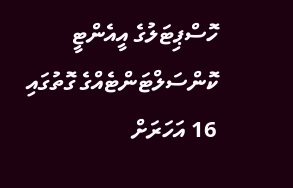ހޮސްޕިޓަލުގެ އީއެންޓީ ކޮންސަލްޓަންޓެއްގެ ގޮތުގައި 16 އަހަރަށް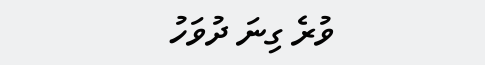ވުރެ ގިނަ ދުވަހު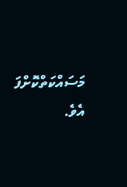މަސައްކަތްކޮށްފަ އެވެ.